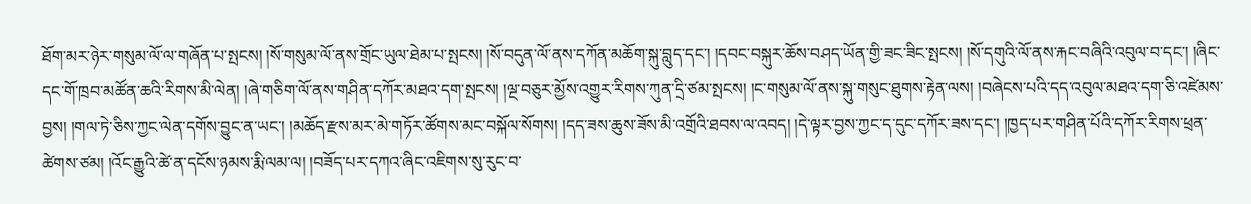ཐོག་མར་ཉེར་གསུམ་ལོ་ལ་གཞོན་པ་སྤངས། །སོ་གསུམ་ལོ་ནས་གྲོང་ཡུལ་ཐེམ་པ་སྤངས། །སོ་བདུན་ལོ་ནས་དཀོན་མཆོག་སྐུ་བླུད་དང་། །དབང་བསྐུར་ཆོས་བཤད་ཡོན་གྱི་ཟང་ཟིང་སྤངས། །སོ་དགུའི་ལོ་ནས་རྐང་བཞིའི་འབུལ་བ་དང་། །ཞིང་དང་གོ་ཁྲབ་མཚོན་ཆའི་རིགས་མི་ལེན། །ཞེ་གཅིག་ལོ་ནས་གཤིན་དཀོར་མཐའ་དག་སྤངས། །ལྔ་བཅུར་མྱོས་འགྱུར་རིགས་ཀུན་དྲི་ཙམ་སྤངས། །ང་གསུམ་ལོ་ནས་སྐུ་གསུང་ཐུགས་རྟེན་ལས། །བཞེངས་པའི་དད་འབུལ་མཐའ་དག་ཅི་འཛེམས་བྱས། །གལ་ཏེ་ཅིས་ཀྱང་ལེན་དགོས་བྱུང་ན་ཡང་། །མཆོད་རྫས་མར་མེ་གཏོར་ཚོགས་མང་བསྐོལ་སོགས། །དད་ཟས་ཆུས་ཟོས་མི་འགྲོའི་ཐབས་ལ་འབད། །དེ་ལྟར་བྱས་ཀྱང་ད་དུང་དཀོར་ཟས་དང་། །ཁྱད་པར་གཤིན་པོའི་དཀོར་རིགས་ཕྲན་ཚེགས་ཙམ། །འོང་རྒྱུའི་ཚེ་ན་དངོས་ཉམས་རྨི་ལམ་ལ། །བཟོད་པར་དཀའ་ཞིང་འཇིགས་སུ་རུང་བ་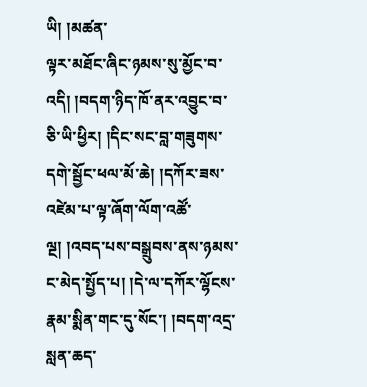ཡི། །མཚན་
ལྟར་མཐོང་ཞིང་ཉམས་སུ་མྱོང་བ་འདི། །བདག་ཉིད་ཁོ་ནར་འབྱུང་བ་ཅི་ཡི་ཕྱིར། །དིང་སང་བླ་གཟུགས་དགེ་སྦྱོང་ཕལ་མོ་ཆེ། །དཀོར་ཟས་འཛེམ་པ་ལྟ་ཞོག་ལོག་འཚོ་ལྔ། །འབད་པས་བསྒྲུབས་ནས་ཉམས་ང་མེད་སྤྱོད་པ། །དེ་ལ་དཀོར་ལྷོངས་རྣམ་སྨིན་གང་དུ་སོང་། །བདག་འདྲ་སླན་ཆད་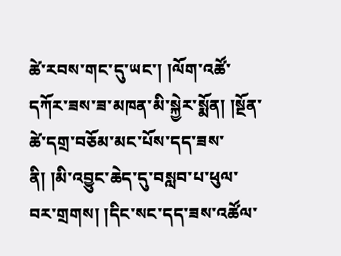ཚེ་རབས་གང་དུ་ཡང་། །ལོག་འཚོ་དཀོར་ཟས་ཟ་མཁན་མི་སྐྱེར་སྨོན། །སྔོན་ཚེ་དགྲ་བཅོམ་མང་པོས་དད་ཟས་ནི། །མི་འབྱུང་ཆེད་དུ་བསླབ་པ་ཕུལ་བར་གྲགས། །དིང་སང་དད་ཟས་འཚོལ་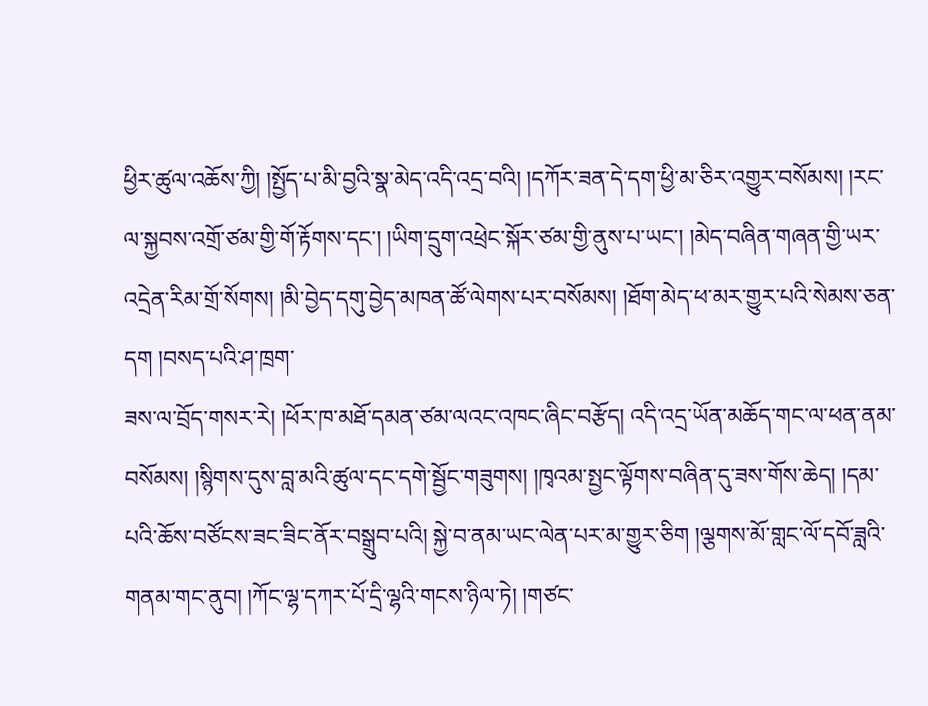ཕྱིར་ཚུལ་འཆོས་ཀྱི། །སྤྱོད་པ་མི་བྱའི་སྣ་མེད་འདི་འདྲ་བའི། །དཀོར་ཟན་དེ་དག་ཕྱི་མ་ཅིར་འགྱུར་བསོམས། །རང་ལ་སྐྱབས་འགྲོ་ཙམ་གྱི་གོ་རྟོགས་དང་། །ཡིག་དྲུག་འཕྲེང་སྐོར་ཙམ་གྱི་ནུས་པ་ཡང་། །མེད་བཞིན་གཞན་གྱི་ཡར་འདྲེན་རིམ་གྲོ་སོགས། །མི་བྱེད་དགུ་བྱེད་མཁན་ཚོ་ལེགས་པར་བསོམས། །ཐོག་མེད་ཕ་མར་གྱུར་པའི་སེམས་ཅན་དག །བསད་པའི་ཤ་ཁྲག་
ཟས་ལ་བྲོད་གསར་རེ། །ཕོར་ཁ་མཐོ་དམན་ཙམ་ལའང་འཁང་ཞིང་བརྩོད། འདི་འདྲ་ཡོན་མཆོད་གང་ལ་ཕན་ནམ་བསོམས། །སྙིགས་དུས་བླ་མའི་ཚུལ་དང་དགེ་སྦྱོང་གཟུགས། །ཁྭའམ་སྤྱང་ལྟོགས་བཞིན་དུ་ཟས་གོས་ཆེད། །དམ་པའི་ཆོས་བཙོངས་ཟང་ཟིང་ནོར་བསྒྲུབ་པའི། སྐྱེ་བ་ནམ་ཡང་ལེན་པར་མ་གྱུར་ཅིག །ལྕགས་མོ་གླང་ལོ་དབོ་ཟླའི་གནམ་གང་ནུབ། །ཀོང་ལྷ་དཀར་པོ་དྲི་ལྷའི་གངས་ཉིལ་ཏེ། །གཙང་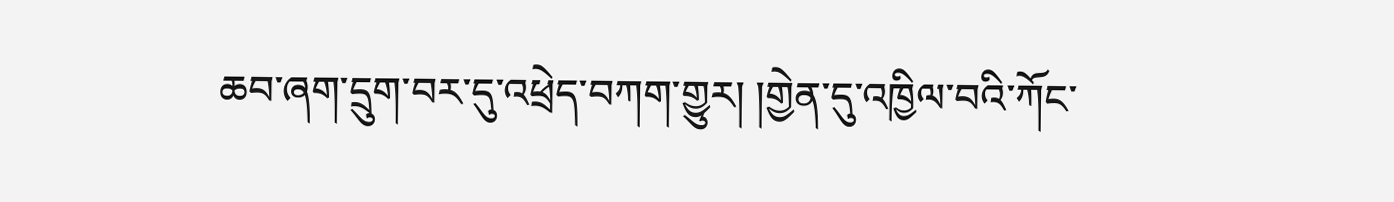ཆབ་ཞག་དྲུག་བར་དུ་འཕྲེད་བཀག་གྱུར། །གྱེན་དུ་འཁྱིལ་བའི་ཀོང་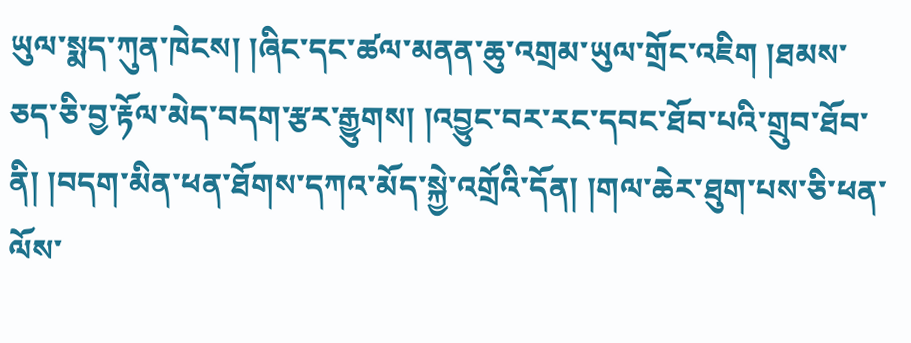ཡུལ་སྨད་ཀུན་ཁེངས། །ཞིང་དང་ཚལ་མནན་ཆུ་འགྲམ་ཡུལ་གྲོང་འཇིག །ཐམས་ཅད་ཅི་བྱ་རྟོལ་མེད་བདག་རྩར་རྒྱུགས། །འབྱུང་བར་རང་དབང་ཐོབ་པའི་གྲུབ་ཐོབ་ནི། །བདག་མིན་ཕན་ཐོགས་དཀའ་མོད་སྐྱེ་འགྲོའི་དོན། །གལ་ཆེར་ཐུག་པས་ཅི་ཕན་ལོས་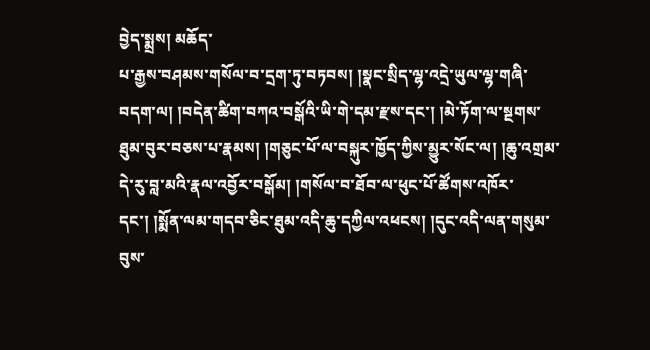བྱེད་སྨྲས། མཆོད་
པ་རྒྱས་བཤམས་གསོལ་བ་དྲག་ཏུ་བཏབས། །སྣང་སྲིད་ལྷ་འདྲེ་ཡུལ་ལྷ་གཞི་བདག་ལ། །བདེན་ཚིག་བཀའ་བསྒོའི་ཡི་གེ་དམ་རྫས་དང་། །མེ་ཏོག་ལ་སྔགས་ཐུམ་བུར་བཅས་པ་རྣམས། །གཅུང་པོ་ལ་བསྐུར་ཁྱོད་ཀྱིས་མྱུར་སོང་ལ། །ཆུ་འགྲམ་དེ་རུ་བླ་མའི་རྣལ་འབྱོར་བསྒོམ། །གསོལ་བ་ཐོབ་ལ་ཕུང་པོ་ཚོགས་འཁོར་དང་། །སྨོན་ལམ་གདབ་ཅིང་ཐུམ་འདི་ཆུ་དཀྱིལ་འཕངས། །དུང་འདི་ལན་གསུམ་བུས་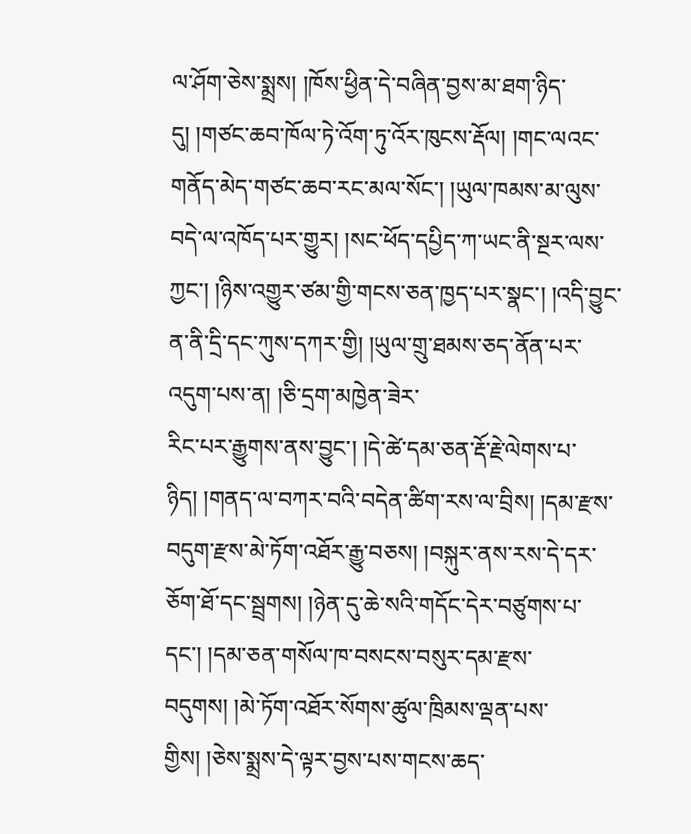ལ་ཤོག་ཅེས་སྨྲས། །ཁོས་ཕྱིན་དེ་བཞིན་བྱས་མ་ཐག་ཉིད་དུ། །གཙང་ཆབ་ཁོལ་ཏེ་འོག་ཏུ་འོར་ཁུངས་རྡོལ། །གང་ལའང་གནོད་མེད་གཙང་ཆབ་རང་མལ་སོང་། །ཡུལ་ཁམས་མ་ལུས་བདེ་ལ་འཁོད་པར་གྱུར། །སང་ཕོད་དཔྱིད་ཀ་ཡང་ནི་སྔར་ལས་ཀྱང་། །ཉིས་འགྱུར་ཙམ་གྱི་གངས་ཅན་ཁྱད་པར་སྣང་། །འདི་བྱུང་ན་ནི་དྲི་དང་ཀུས་དཀར་གྱི། །ཡུལ་གྲུ་ཐམས་ཅད་ནོན་པར་འདུག་པས་ན། །ཅི་དྲག་མཁྱེན་ཟེར་
རིང་པར་རྒྱུགས་ནས་བྱུང་། །དེ་ཚེ་དམ་ཅན་རྡོ་རྗེ་ལེགས་པ་ཉིད། །གནད་ལ་བཀར་བའི་བདེན་ཚིག་རས་ལ་བྲིས། །དམ་རྫས་བདུག་རྫས་མེ་ཏོག་འཐོར་རྒྱུ་བཅས། །བསྐུར་ནས་རས་དེ་དར་ཅོག་ཐོ་དང་སྦྲགས། །ཉེན་དུ་ཆེ་སའི་གདོང་དེར་བཙུགས་པ་དང་། །དམ་ཅན་གསོལ་ཁ་བསངས་བསུར་དམ་རྫས་བདུགས། །མེ་ཏོག་འཐོར་སོགས་ཚུལ་ཁྲིམས་ལྡན་པས་གྱིས། །ཅེས་སྨྲས་དེ་ལྟར་བྱས་པས་གངས་ཆད་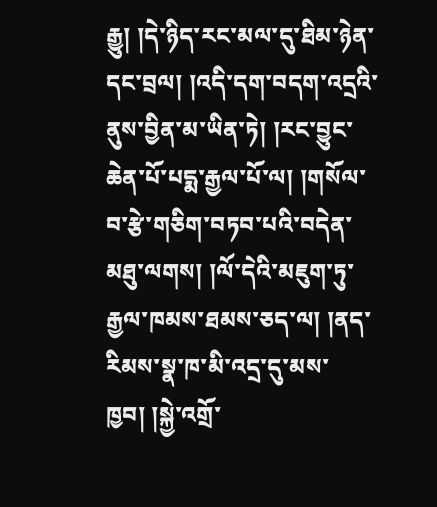རྒྱུ། །དེ་ཉིད་རང་མལ་དུ་ཐིམ་ཉེན་དང་བྲལ། །འདི་དག་བདག་འདྲའི་ནུས་བྱིན་མ་ཡིན་ཏེ། །རང་བྱུང་ཆེན་པོ་པདྨ་རྒྱལ་པོ་ལ། །གསོལ་བ་རྩེ་གཅིག་བཏབ་པའི་བདེན་མཐུ་ལགས། །ལོ་དེའི་མཇུག་ཏུ་རྒྱལ་ཁམས་ཐམས་ཅད་ལ། །ནད་རིམས་སྣ་ཁ་མི་འདྲ་དུ་མས་ཁྱབ། །སྐྱེ་འགྲོ་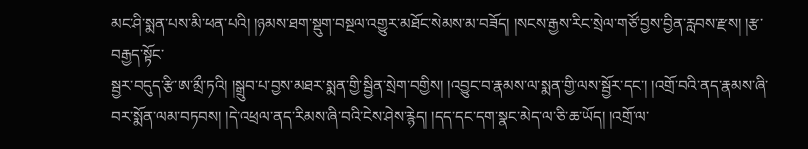མང་ཤི་སྨན་པས་མི་ཕན་པའི། །ཉམས་ཐག་སྡུག་བསྔལ་འགྱུར་མཐོང་སེམས་མ་བཟོད། །སངས་རྒྱས་རིང་སྲེལ་གཙོ་བྱས་བྱིན་རླབས་རྫས། །རྩ་བརྒྱད་སྟོང་
སྦྱར་བདུད་རྩི་ཨ་མྲྀ་ཏའི། །སྒྲུབ་པ་བྱས་མཐར་སྨན་གྱི་སྦྱིན་སྲེག་བགྱིས། །འབྱུང་བ་རྣམས་ལ་སྨན་གྱི་ལས་སྦྱོར་དང་། །འགྲོ་བའི་ནད་རྣམས་ཞི་བར་སྨོན་ལམ་བཏབས། །དེ་འཕྲལ་ནད་རིམས་ཞི་བའི་ངེས་ཤེས་རྙེད། །དད་དང་དག་སྣང་མེད་ལ་ཅི་ཆ་ཡོད། །འགྲོ་ལ་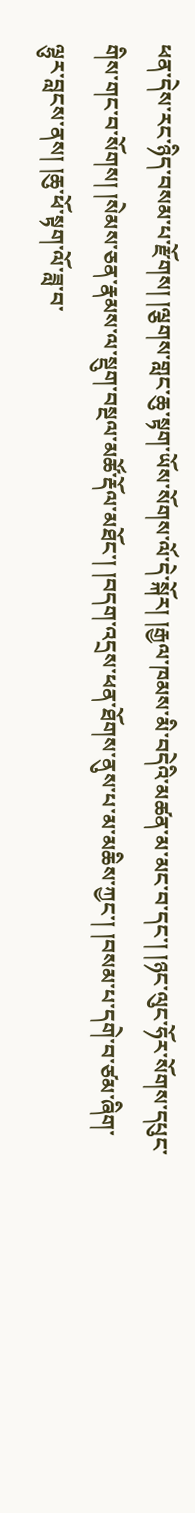ཕན་དེས་རང་ཉིད་བསམ་པ་རྫོགས། །ལྕགས་གླང་ཆུ་སྟག་ཡོས་སོགས་ལོ་དེ་སྐོར། །རྒྱལ་ཁམས་མི་བདེའི་མཚན་མ་མང་བ་དང་། །ཉང་ལུང་ཧོར་སོགས་དཔུང་གིས་གང་བ་སོགས། །སེམས་ཅན་རྣམས་ལ་སྡུག་བསྔལ་མཚོ་རྡོལ་མཐོང་། །བདག་འདྲས་ཕན་ཐོགས་ནུས་པ་མ་མཆིས་ཀྱང་། །བསམ་པ་དགེ་བ་ཙམ་ཞིག་ལྷུར་བླངས་ནས། །ཆུ་ཕོ་སྟག་ལོ་ཟླ་བ་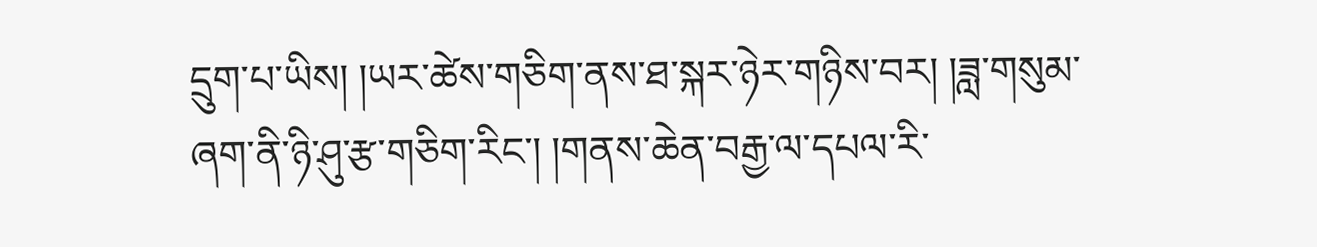དྲུག་པ་ཡིས། །ཡར་ཚེས་གཅིག་ནས་ཐ་སྐར་ཉེར་གཉིས་བར། །ཟླ་གསུམ་ཞག་ནི་ཉི་ཤུ་རྩ་གཅིག་རིང་། །གནས་ཆེན་བརྒྱ་ལ་དཔལ་རི་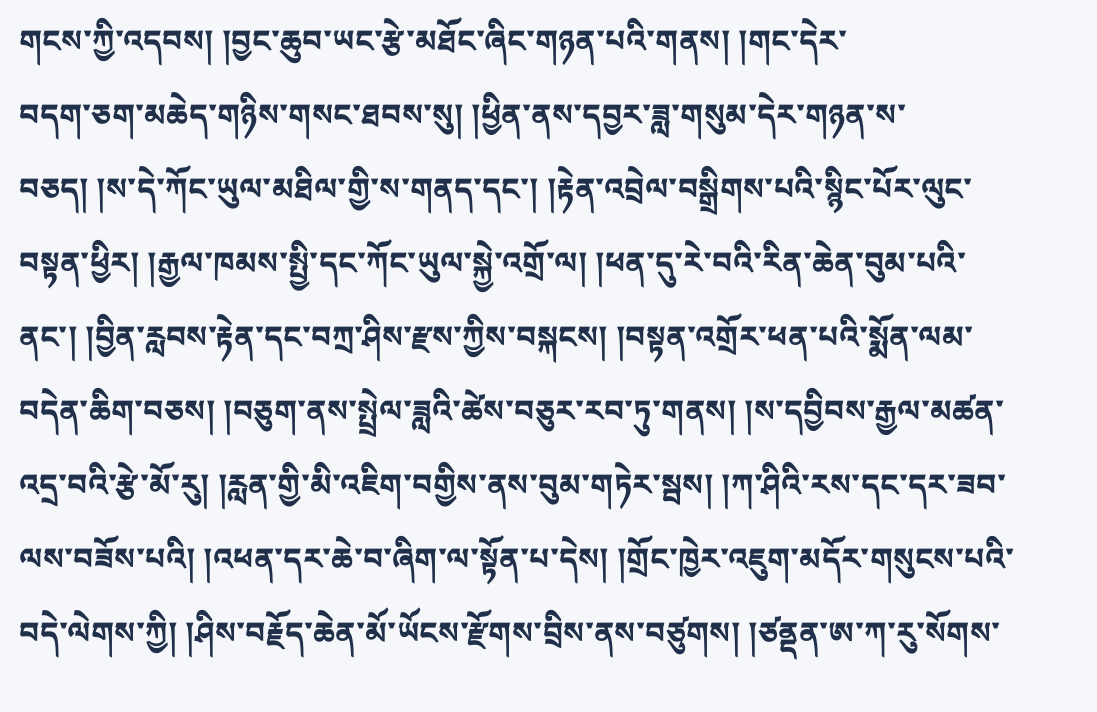གངས་ཀྱི་འདབས། །བྱང་ཆུབ་ཡང་རྩེ་མཐོང་ཞིང་གཉན་པའི་གནས། །གང་དེར་
བདག་ཅག་མཆེད་གཉིས་གསང་ཐབས་སུ། །ཕྱིན་ནས་དབྱར་ཟླ་གསུམ་དེར་གཉན་ས་བཅད། །ས་དེ་ཀོང་ཡུལ་མཐིལ་གྱི་ས་གནད་དང་། །རྟེན་འབྲེལ་བསྒྲིགས་པའི་སྙིང་པོར་ལུང་བསྟན་ཕྱིར། །རྒྱལ་ཁམས་སྤྱི་དང་ཀོང་ཡུལ་སྐྱེ་འགྲོ་ལ། །ཕན་དུ་རེ་བའི་རིན་ཆེན་བུམ་པའི་ནང་། །བྱིན་རླབས་རྟེན་དང་བཀྲ་ཤིས་རྫས་ཀྱིས་བསྐངས། །བསྟན་འགྲོར་ཕན་པའི་སྨོན་ལམ་བདེན་ཆིག་བཅས། །བཅུག་ནས་སྤྲེལ་ཟླའི་ཚེས་བཅུར་རབ་ཏུ་གནས། །ས་དབྱིབས་རྒྱལ་མཚན་འདྲ་བའི་རྩེ་མོ་རུ། །རླན་གྱི་མི་འཇིག་བགྱིས་ནས་བུམ་གཏེར་སྦས། །ཀ་ཤིའི་རས་དང་དར་ཟབ་ལས་བཟོས་པའི། །འཕན་དར་ཆེ་བ་ཞིག་ལ་སྟོན་པ་དེས། །གྲོང་ཁྱེར་འཇུག་མདོར་གསུངས་པའི་བདེ་ལེགས་ཀྱི། །ཤིས་བརྗོད་ཆེན་མོ་ཡོངས་རྫོགས་བྲིས་ནས་བཙུགས། །ཙནྡན་ཨ་ཀ་རུ་སོགས་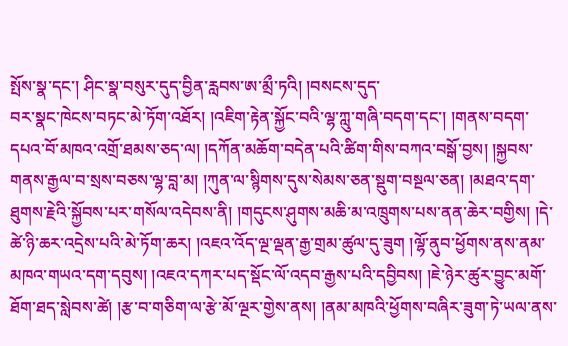སྤོས་སྣ་དང་། ཤིང་སྣ་བསུར་དུད་བྱིན་རླབས་ཨ་མྲྀ་ཏའི། །བསངས་དུད་
བར་སྣང་ཁེངས་བཏང་མེ་ཏོག་འཐོར། །འཇིག་རྟེན་སྐྱོང་བའི་ལྷ་ཀླུ་གཞི་བདག་དང་། །གནས་བདག་དཔའ་བོ་མཁའ་འགྲོ་ཐམས་ཅད་ལ། །དཀོན་མཆོག་བདེན་པའི་ཚིག་གིས་བཀའ་བསྒོ་བྱས། །སྐྱབས་གནས་རྒྱལ་བ་སྲས་བཅས་ལྷ་བླ་མ། །ཀུན་ལ་སྙིགས་དུས་སེམས་ཅན་སྡུག་བསྔལ་ཅན། །མཐའ་དག་ཐུགས་རྗེའི་སྐྱོབས་པར་གསོལ་འདེབས་ནི། །གདུངས་ཤུགས་མཆི་མ་འཁྲུགས་པས་ནན་ཆེར་བགྱིས། །དེ་ཚེ་ཉི་ཆར་འདྲེས་པའི་མེ་ཏོག་ཆར། །འཇའ་འོད་ལྔ་ལྡན་རྒྱ་གྲམ་ཚུལ་དུ་ཟུག །ལྷོ་ནུབ་ཕྱོགས་ནས་ནམ་མཁའ་གཡའ་དག་དབུས། །འཇའ་དཀར་པད་སྡོང་ལོ་འདབ་རྒྱས་པའི་དབྱིབས། །ཇེ་ཉེར་ཚུར་བྱུང་མགོ་ཐོག་ཐད་སླེབས་ཚེ། །རྩ་བ་གཅིག་ལ་རྩེ་མོ་ལྔར་གྱེས་ནས། །ནམ་མཁའི་ཕྱོགས་བཞིར་ཟུག་ཏེ་ཡལ་ནས་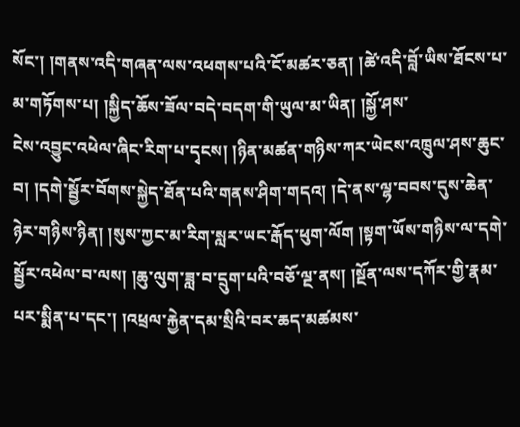སོང་། །གནས་འདི་གཞན་ལས་འཕགས་པའི་ངོ་མཚར་ཅན། །ཚེ་འདི་བློ་ཡིས་ཐོངས་པ་མ་གཏོགས་པ། །སྐྱིད་ཆོས་ཟོལ་བདེ་བདག་གི་ཡུལ་མ་ཡིན། །སྐྱོ་ཤས་
ངེས་འབྱུང་འཕེལ་ཞིང་རིག་པ་དྭངས། །ཉིན་མཚན་གཉིས་ཀར་ཡེངས་འཁྲུལ་ཤས་ཆུང་བ། །དགེ་སྦྱོར་བོགས་སྐྱེད་ཐོན་པའི་གནས་ཤིག་གདའ། །དེ་ནས་ལྷ་བབས་དུས་ཆེན་ཉེར་གཉིས་ཉིན། །སུས་ཀྱང་མ་རིག་སླར་ཡང་རྒོད་ཕུག་ལོག །སྟག་ཡོས་གཉིས་ལ་དགེ་སྦྱོར་འཕེལ་བ་ལས། །ཆུ་ལུག་ཟླ་བ་དྲུག་པའི་བཅོ་ལྔ་ནས། །སྔོན་ལས་དཀོར་གྱི་རྣམ་པར་སྨིན་པ་དང་། །འཕྲལ་རྐྱེན་དམ་སྲིའི་བར་ཆད་མཚམས་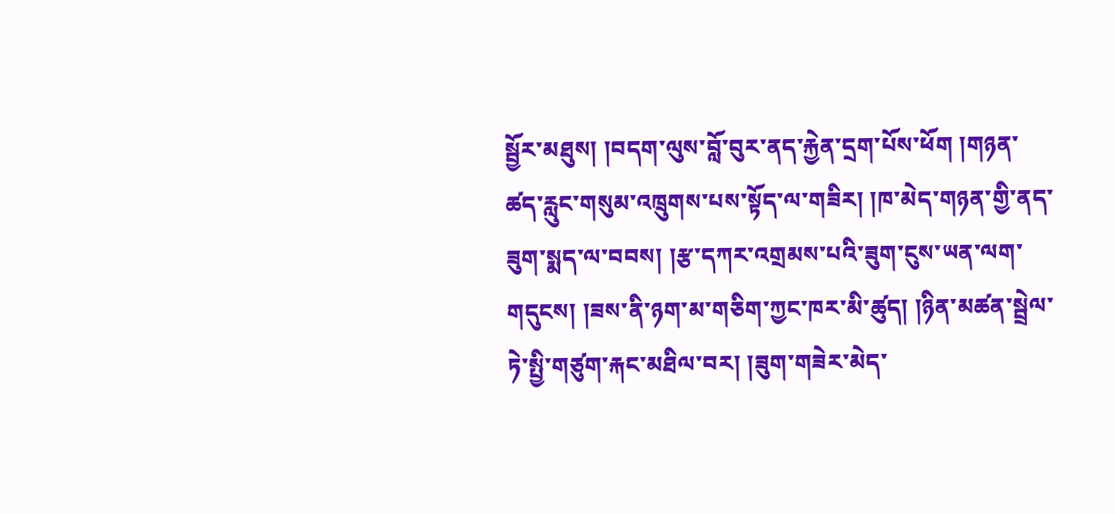སྦྱོར་མཐུས། །བདག་ལུས་བློ་བུར་ནད་རྐྱེན་དྲག་པོས་ཕོག །གཉན་ཚད་རླུང་གསུམ་འཁྲུགས་པས་སྟོད་ལ་གཟིར། །ཁ་མེད་གཉན་གྱི་ནད་ཟུག་སྨད་ལ་བབས། །རྩ་དཀར་འགྲམས་པའི་ཟུག་ངུས་ཡན་ལག་གདུངས། །ཟས་ནི་ཉག་མ་གཅིག་ཀྱང་ཁར་མི་ཚུད། །ཉིན་མཚན་སྦྲེལ་ཏེ་སྤྱི་གཙུག་རྐང་མཐིལ་བར། །ཟུག་གཟེར་མེད་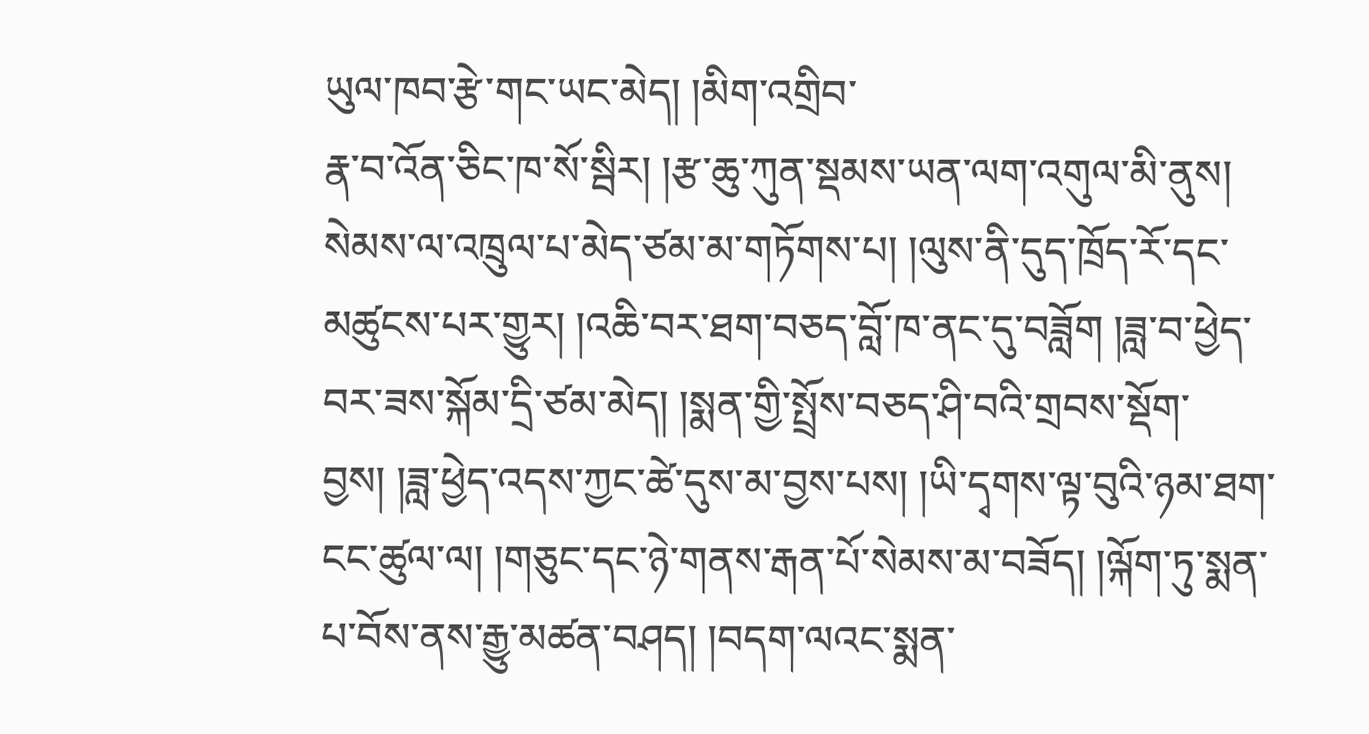ཡུལ་ཁབ་རྩེ་གང་ཡང་མེད། །མིག་འགྲིབ་
རྣ་བ་འོན་ཅིང་ཁ་སོ་སྦིར། །རྩ་ཆུ་ཀུན་སྡམས་ཡན་ལག་འགུལ་མི་ནུས། སེམས་ལ་འཁྲུལ་པ་མེད་ཙམ་མ་གཏོགས་པ། །ལུས་ནི་དུད་ཁྲོད་རོ་དང་མཚུངས་པར་གྱུར། །འཆི་བར་ཐག་བཅད་བློ་ཁ་ནང་དུ་བཟློག །ཟླ་བ་ཕྱེད་བར་ཟས་སྐོམ་དྲི་ཙམ་མེད། །སྨན་གྱི་སྤྲོས་བཅད་ཤི་བའི་གྲབས་སྡོག་བྱས། །ཟླ་ཕྱེད་འདས་ཀྱང་ཚེ་དུས་མ་བྱས་པས། །ཡི་དྭགས་ལྟ་བུའི་ཉམ་ཐག་ངང་ཚུལ་ལ། །གཅུང་དང་ཉེ་གནས་རྒན་པོ་སེམས་མ་བཟོད། །ལྐོག་ཏུ་སྨན་པ་བོས་ནས་རྒྱུ་མཚན་བཤད། །བདག་ལའང་སྨན་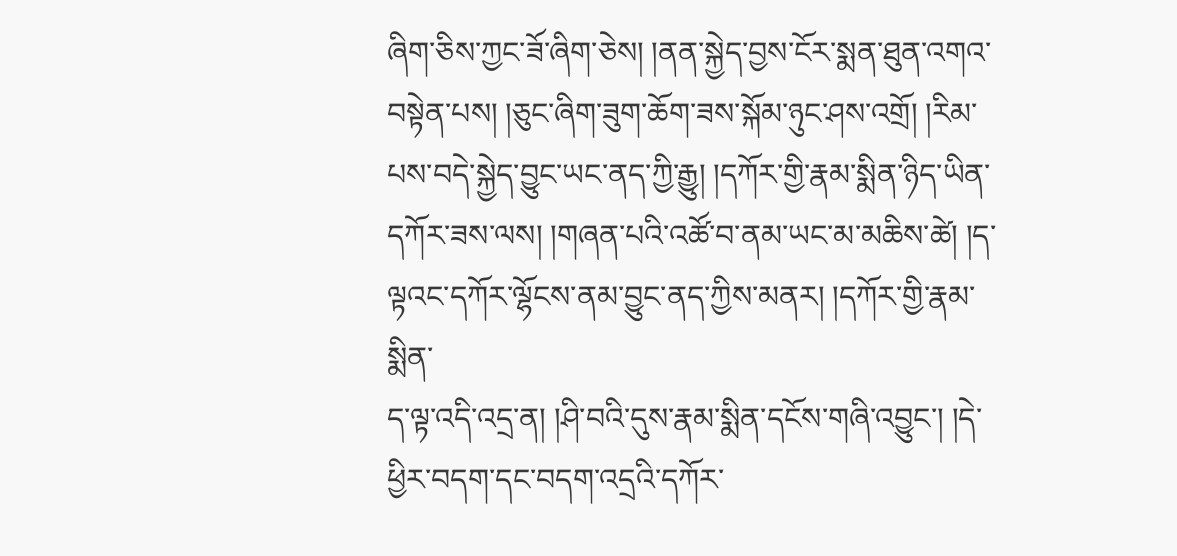ཞིག་ཅིས་ཀྱང་ཟོ་ཞིག་ཅེས། །ནན་སྐྱེད་བྱས་ངོར་སྨན་ཐུན་འགའ་བསྟེན་པས། །ཅུང་ཞིག་ཟུག་ཆོག་ཟས་སྐོམ་ཉུང་ཤས་འགྲོ། །རིམ་པས་བདེ་སྐྱེད་བྱུང་ཡང་ནད་ཀྱི་རྒྱུ། །དཀོར་གྱི་རྣམ་སྨིན་ཉིད་ཡིན་དཀོར་ཟས་ལས། །གཞན་པའི་འཚོ་བ་ནམ་ཡང་མ་མཆིས་ཚེ། །ད་ལྟའང་དཀོར་ལྷོངས་ནམ་བྱུང་ནད་ཀྱིས་མནར། །དཀོར་གྱི་རྣམ་སྨིན་
ད་ལྟ་འདི་འདྲ་ན། །ཤི་བའི་དུས་རྣམ་སྨིན་དངོས་གཞི་འབྱུང་། །དེ་ཕྱིར་བདག་དང་བདག་འདྲའི་དཀོར་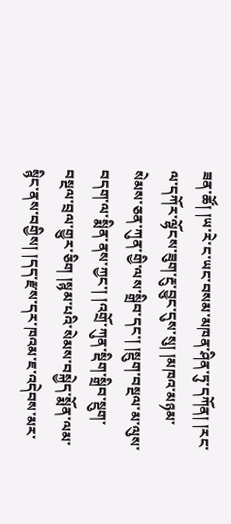ཟན་ཚོ། །ཡ་རེ་ང་ཡང་བསམ་མཁན་ཤིན་ཏུ་དཀོན། །རང་ལ་དཀོར་ལྷོངས་ཟུག་རྔུ་བྱུང་དུས་སུ། །མཁའ་མཉམ་སེམས་ཅན་ཀུན་གྱི་ལས་སྒྲིབ་དང་། །སྡུག་བསྔལ་མ་ལུས་བདག་ལ་སྨིན་ནས་ཀྱང་། །འགྲོ་ཀུན་སྡིག་སྒྲིབ་སྡུག་བསྔལ་བྲལ་གྱུར་ཅིག །སྙམ་པའི་སེམས་བསྐྱེད་སྨོན་ལམ་སྙིང་ནས་བགྱིས། །དད་རྫས་དར་ཁའམ་ཇ་འདེབས་མར་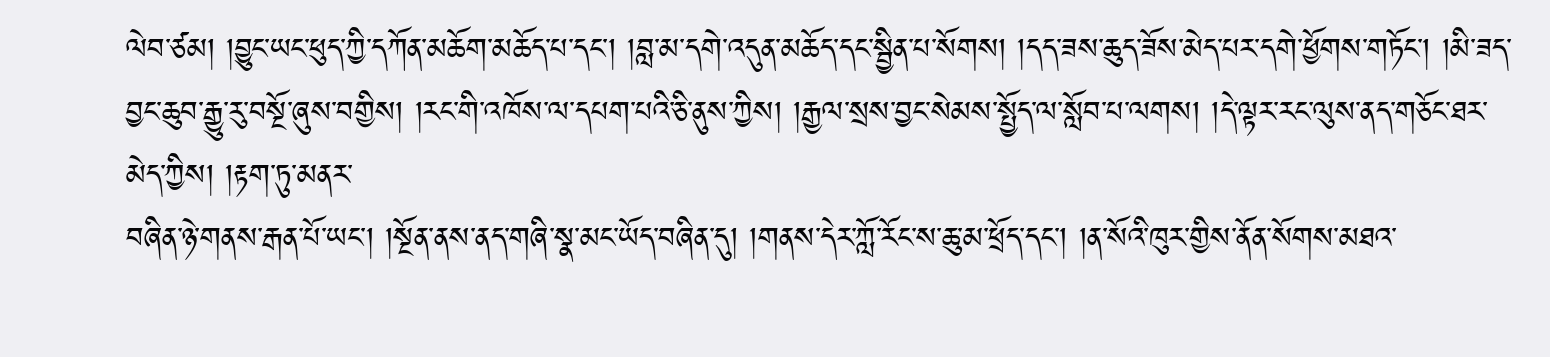ལེབ་ཙམ། །བྱུང་ཡང་ཕུད་ཀྱི་དཀོན་མཆོག་མཆོད་པ་དང་། །བླ་མ་དགེ་འདུན་མཆོད་དང་སྦྱིན་པ་སོགས། །དད་ཟས་ཆུད་ཟོས་མེད་པར་དགེ་ཕྱོགས་གཏོང་། །མི་ཟད་བྱང་ཆུབ་རྒྱུ་རུ་བསྔོ་ཞུས་བགྱིས། །རང་གི་འཁོས་ལ་དཔག་པའི་ཅི་ནུས་ཀྱིས། །རྒྱལ་སྲས་བྱང་སེམས་སྤྱོད་ལ་སློབ་པ་ལགས། །དེ་ལྟར་རང་ལུས་ནད་གཅོང་ཐར་མེད་ཀྱིས། །རྟག་ཏུ་མནར་
བཞིན་ཉེ་གནས་རྒན་པོ་ཡང་། །སྔོན་ནས་ནད་གཞི་སྣ་མང་ཡོད་བཞིན་དུ། །གནས་དེར་ཀློ་རོང་ས་ཆུ་མ་ཕྲོད་དང་། །ན་སོའི་ཁུར་གྱིས་ནོན་སོགས་མཐའ་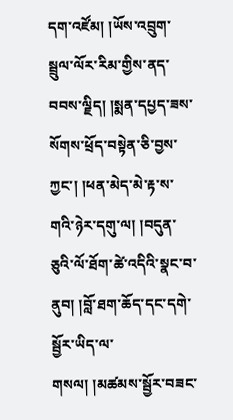དག་འཛོམ། །ཡོས་འབྲུག་སྦྲུལ་ལོར་རིམ་གྱིས་ནད་བབས་ལྗིད། །སྨན་དཔྱད་ཟས་སོགས་ཕྲོད་བསྟེན་ཅི་བྱས་ཀྱང་། །ཕན་མེད་མེ་རྟ་ས་གའི་ཉེར་དགུ་ལ། །བདུན་ཅུའི་ལོ་ཐོག་ཚེ་འདིའི་སྣང་བ་ནུབ། །བློ་ཐག་ཆོད་དང་དགེ་སྦྱོར་ཡིད་ལ་གསལ། །མཚམས་སྦྱོར་བཟང་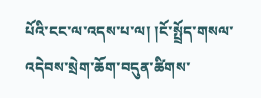པོའི་ངང་ལ་འདས་པ་ལ། །ངོ་སྤྲོད་གསལ་འདེབས་སྲེག་ཆོག་བདུན་ཚིགས་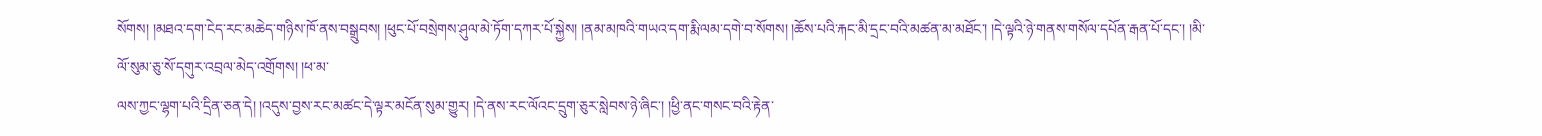སོགས། །མཐའ་དག་ངེད་རང་མཆེད་གཉིས་ཁོ་ནས་བསྒྲུབས། །ཕུང་པོ་བསྲེགས་ཤུལ་མེ་ཏོག་དཀར་པོ་སྐྱེས། །ནམ་མཁའི་གཡའ་དག་རྨི་ལམ་དགེ་བ་སོགས། །ཆོས་པའི་རྐང་མི་དྲང་བའི་མཚན་མ་མཐོང་། །དེ་ལྟའི་ཉེ་གནས་གསོལ་དཔོན་རྒན་པོ་དང་། །མི་ལོ་སུམ་ཅུ་སོ་དགུར་འབྲལ་མེད་འགྲོགས། །ཕ་མ་
ལས་ཀྱང་ལྷག་པའི་དྲིན་ཅན་དེ། །འདུས་བྱས་རང་མཚང་དེ་ལྟར་མངོན་སུམ་གྱུར། །དེ་ནས་རང་ལོའང་དྲུག་ཅུར་སླེབས་ཉེ་ཞིང་། །ཕྱི་ནང་གསང་བའི་རྟེན་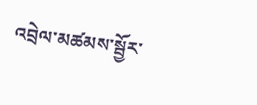འབྲེལ་མཚམས་སྦྱོར་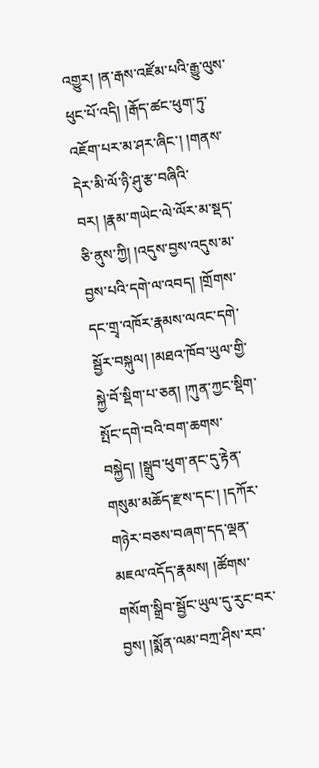འགྱུར། །ན་རྒས་འཛོམ་པའི་རྒྱུ་ལུས་ཕུང་པོ་འདི། །རྒོད་ཚང་ཕུག་ཏུ་འཇོག་པར་མ་ཤར་ཞིང་། །གནས་དེར་མི་ལོ་ཉི་ཤུ་རྩ་བཞིའི་བར། །རྣམ་གཡེང་ལེ་ལོར་མ་སྡད་ཅི་ནུས་ཀྱི། །འདུས་བྱས་འདུས་མ་བྱས་པའི་དགེ་ལ་འབད། །གྲོགས་དང་གྲྭ་འཁོར་རྣམས་ལའང་དགེ་སྦྱོར་བསྐུལ། །མཐའ་ཁོབ་ཡུལ་གྱི་སྐྱེ་བོ་སྡིག་པ་ཅན། །ཀུན་ཀྱང་སྡིག་སྤོང་དགེ་བའི་བག་ཆགས་བསྐྱེད། །སྒྲུབ་ཕུག་ནང་དུ་རྟེན་གསུམ་མཆོད་རྫས་དང་། །དཀོར་གཉེར་བཅས་བཞག་དད་ལྡན་མཇལ་འདོད་རྣམས། །ཚོགས་གསོག་སྒྲིབ་སྦྱོང་ཡུལ་དུ་རུང་བར་བྱས། །སྨོན་ལམ་བཀྲ་ཤིས་རབ་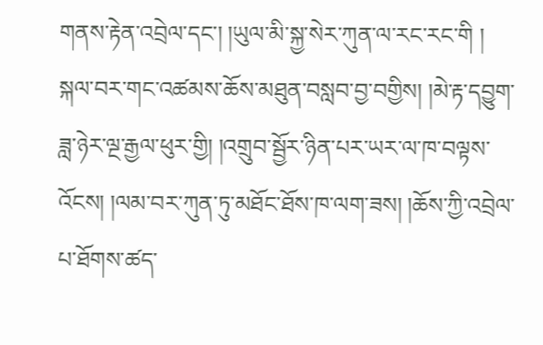གནས་རྟེན་འབྲེལ་དང་། །ཡུལ་མི་སྐྱ་སེར་ཀུན་ལ་རང་རང་གི །
སྐལ་བར་གང་འཚམས་ཆོས་མཐུན་བསླབ་བྱ་བགྱིས། །མེ་རྟ་དབྱུག་ཟླ་ཉེར་ལྔ་རྒྱལ་ཕུར་གྱི། །འགྲུབ་སྦྱོར་ཉིན་པར་ཡར་ལ་ཁ་བལྟས་འོངས། །ལམ་བར་ཀུན་ཏུ་མཐོང་ཐོས་ཁ་ལག་ཟས། །ཆོས་ཀྱི་འབྲེལ་པ་ཐོགས་ཚད་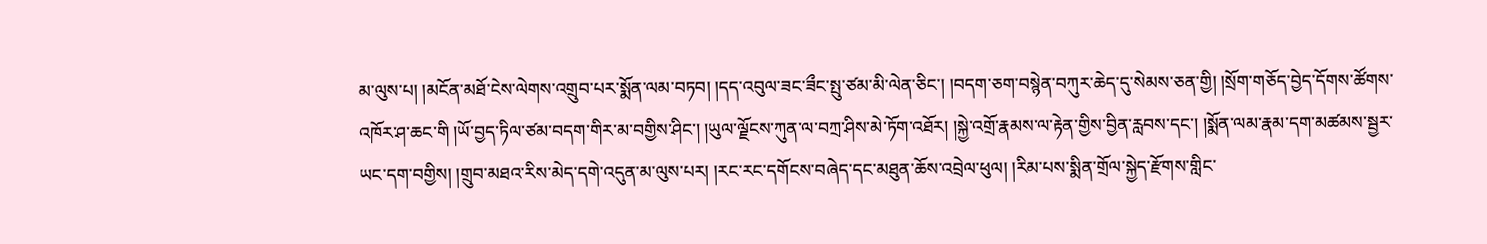མ་ལུས་པ། །མངོན་མཐོ་ངེས་ལེགས་འགྲུབ་པར་སྨོན་ལམ་བཏབ། །དད་འབུལ་ཟང་ཟྀང་སྤུ་ཙམ་མི་ལེན་ཅིང་། །བདག་ཅག་བསྙེན་བཀུར་ཆེད་དུ་སེམས་ཅན་གྱི། །སྲོག་གཅོད་བྱེད་དོགས་ཚོགས་འཁོར་ཤ་ཆང་གི །ཡོ་བྱད་ཏིལ་ཙམ་བདག་གིར་མ་བགྱིས་ཤིང་། །ཡུལ་ལྗོངས་ཀུན་ལ་བཀྲ་ཤིས་མེ་ཏོག་འཐོར། །སྐྱེ་འགྲོ་རྣམས་ལ་རྟེན་གྱིས་བྱིན་རླབས་དང་། །སྨོན་ལམ་རྣམ་དག་མཚམས་སྦྱར་ཡང་དག་བགྱིས། །གྲུབ་མཐའ་རིས་མེད་དགེ་འདུན་མ་ལུས་པར། །རང་རང་དགོངས་བཞེད་དང་མཐུན་ཆོས་འབྲེལ་ཕུལ། །རིམ་པས་སྨིན་གྲོལ་སྐྱེད་རྫོགས་གླིང་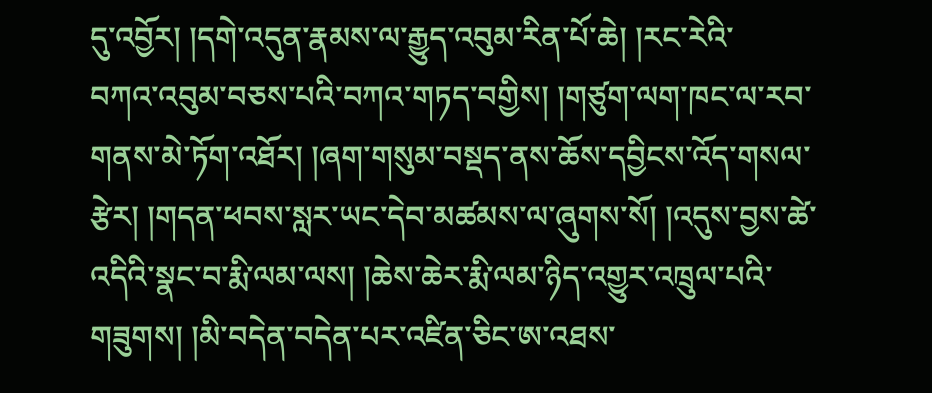དུ་འབྱོར། །དགེ་འདུན་རྣམས་ལ་རྒྱུད་འབུམ་རིན་པོ་ཆེ། །རང་རེའི་
བཀའ་འབུམ་བཅས་པའི་བཀའ་གཏད་བགྱིས། །གཙུག་ལག་ཁང་ལ་རབ་གནས་མེ་ཏོག་འཐོར། །ཞག་གསུམ་བསྡད་ནས་ཆོས་དབྱིངས་འོད་གསལ་རྩེར། །གདན་ཕབས་སླར་ཡང་དེབ་མཚམས་ལ་ཞུགས་སོ། །འདུས་བྱས་ཚེ་འདིའི་སྣང་བ་རྨི་ལམ་ལས། །ཆེས་ཆེར་རྨི་ལམ་ཉིད་འགྱུར་འཁྲུལ་པའི་གཟུགས། །མི་བདེན་བདེན་པར་འཛིན་ཅིང་ཨ་འཐས་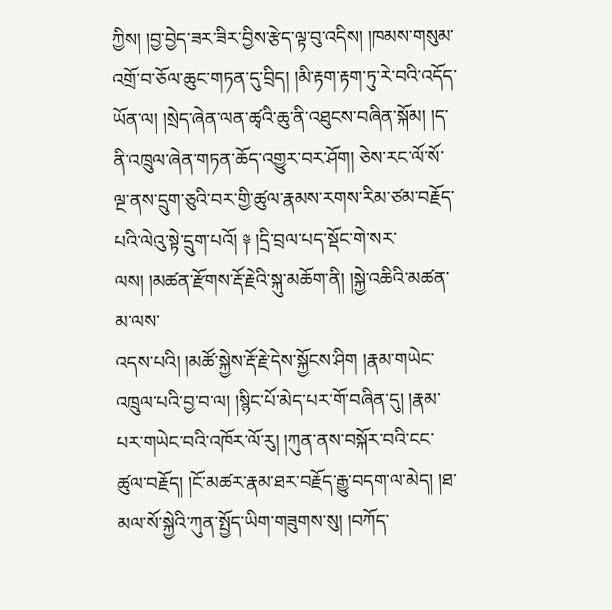ཀྱིས། །བྱ་བྱེད་ཟར་ཟིར་བྱིས་རྩེད་ལྟ་བུ་འདིས། །ཁམས་གསུམ་འགྲོ་བ་ཅོལ་ཆུང་གཏན་དུ་བྲིད། །མི་རྟག་རྟག་ཏུ་རེ་བའི་འདོད་ཡོན་ལ། །སྲེད་ཞེན་ལན་ཚྭའི་ཆུ་ནི་འཐུངས་བཞིན་སྐོམ། །ད་ནི་འཁྲུལ་ཞེན་གཏན་ཆོད་འགྱུར་བར་ཤོག། ཅེས་རང་ལོ་སོ་ལྔ་ནས་དྲུག་ཅུའི་བར་གྱི་ཚུལ་རྣམས་རགས་རིམ་ཙམ་བརྗོད་པའི་ལེའུ་སྟེ་དྲུག་པའོ། ༈ །དྲི་བྲལ་པད་སྡོང་གེ་སར་ལས། །མཚན་རྫོགས་རྡོ་རྗེའི་སྐུ་མཆོག་ནི། །སྐྱེ་འཆིའི་མཚན་མ་ལས་
འདས་པའི། །མཚོ་སྐྱེས་རྡོ་རྗེ་དེས་སྐྱོངས་ཤིག །རྣམ་གཡེང་འཁྲུལ་པའི་བྱ་བ་ལ། །སྙིང་པོ་མེད་པར་གོ་བཞིན་དུ། །རྣམ་པར་གཡེང་བའི་འཁོར་ལོ་རུ། །ཀུན་ནས་བསྐོར་བའི་ངང་ཚུལ་བརྗོད། །ངོ་མཚར་རྣམ་ཐར་བརྗོད་རྒྱུ་བདག་ལ་མེད། །ཐ་མལ་སོ་སྐྱེའི་ཀུན་སྤྱོད་ཡིག་གཟུགས་སུ། །བཀོད་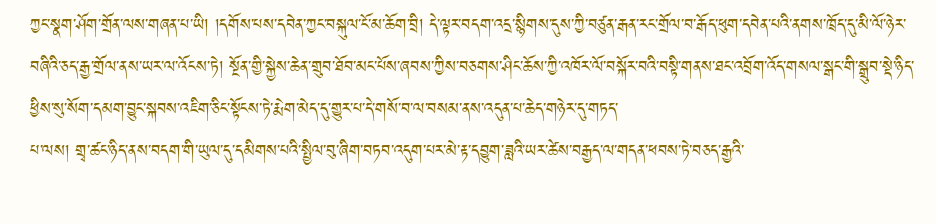ཀྱང་སྣག་ཤོག་གྲོན་ལས་གཞན་པ་ཡི། །དགོས་པས་དབེན་ཀྱང་བསྐུལ་ངོ་མ་ཆོག་བྲི། དེ་ལྟར་བདག་འདྲ་སྙིགས་དུས་ཀྱི་བཙུན་རྒན་རང་གྲོལ་བ་རྒོད་ཕུག་དབེན་པའི་ནགས་ཁྲོད་དུ་མི་ལོ་ཉེར་བཞིའི་ཅད་རྒྱ་གྲོལ་ནས་ཡར་ལ་འོངས་ཏེ། སྔོན་གྱི་སྐྱེས་ཆེན་གྲུབ་ཐོབ་མང་པོས་ཞབས་ཀྱིས་བཅགས་ཤིང་ཆོས་ཀྱི་འཁོར་ལོ་བསྐོར་བའི་བསྟི་གནས་ཐང་འབྲོག་འོད་གསལ་སྒང་གི་སྒྲུབ་སྡེ་ཉིད་ཕྱིས་སུ་སོག་དམག་བྱུང་སྐབས་འཇིག་ཅིང་སྟོངས་ཏེ་རྨེག་མེད་དུ་གྱུར་པ་དེ་གསོ་བ་ལ་བསམ་ནས་འདུན་པ་ཆེད་གཉེར་དུ་གཏད་
པ་ལས། གྲྭ་ཚང་ཉིད་ནས་བདག་གི་ཡུལ་དུ་དམིགས་པའི་སྤྱིལ་བུ་ཞིག་བཏབ་འདུག་པར་མེ་རྟ་དབྱུག་ཟླའི་ཡར་ཚེས་བརྒྱད་ལ་གདན་ཕབས་ཏེ་བཅད་རྒྱའི་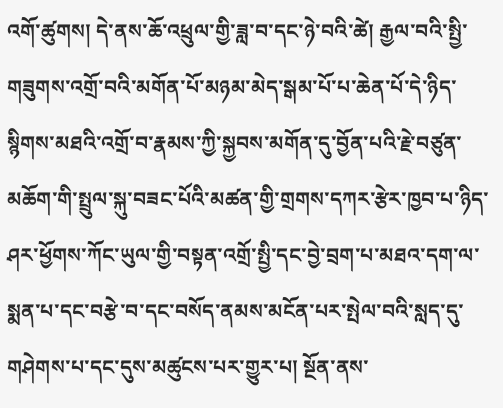འགོ་ཚུགས། དེ་ནས་ཆོ་འཕྲུལ་གྱི་ཟླ་བ་དང་ཉེ་བའི་ཚེ། རྒྱལ་བའི་སྤྱི་གཟུགས་འགྲོ་བའི་མགོན་པོ་མཉམ་མེད་སྒམ་པོ་པ་ཆེན་པོ་དེ་ཉིད་སྙིགས་མཐའི་འགྲོ་བ་རྣམས་ཀྱི་སྐྱབས་མགོན་དུ་བྱོན་པའི་རྗེ་བཙུན་མཆོག་གི་སྤྲུལ་སྐུ་བཟང་པོའི་མཚན་གྱི་གྲགས་དཀར་རྩེར་ཁྱབ་པ་ཉིད་ཤར་ཕྱོགས་ཀོང་ཡུལ་གྱི་བསྟན་འགྲོ་སྤྱི་དང་བྱེ་བྲག་པ་མཐའ་དག་ལ་སྨན་པ་དང་བརྩེ་བ་དང་བསོད་ནམས་མངོན་པར་སྤེལ་བའི་སླད་དུ་གཤེགས་པ་དང་དུས་མཚུངས་པར་གྱུར་པ། སྔོན་ནས་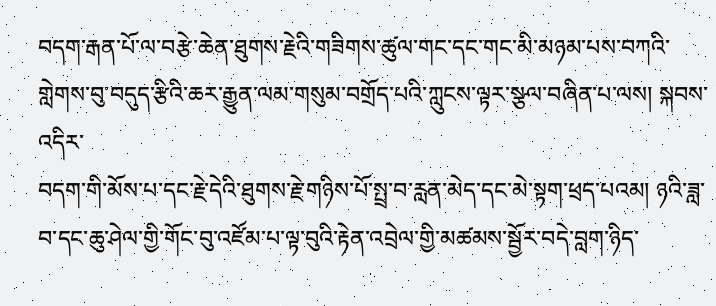བདག་རྒན་པོ་ལ་བརྩེ་ཆེན་ཐུགས་རྗེའི་གཟིགས་ཚུལ་གང་དང་གང་མི་མཉམ་པས་བཀའི་གླེགས་བུ་བདུད་རྩིའི་ཆར་རྒྱུན་ལམ་གསུམ་བགྲོད་པའི་ཀླུངས་ལྟར་སྩལ་བཞིན་པ་ལས། སྐབས་འདིར་
བདག་གི་མོས་པ་དང་རྗེ་དེའི་ཐུགས་རྗེ་གཉིས་པོ་སྤྲ་བ་རླན་མེད་དང་མེ་སྟག་ཕྲད་པའམ། ཉའི་ཟླ་བ་དང་ཆུ་ཤེལ་གྱི་གོང་བུ་འཛོམ་པ་ལྟ་བུའི་རྟེན་འབྲེལ་གྱི་མཚམས་སྦྱོར་བདེ་བླག་ཉིད་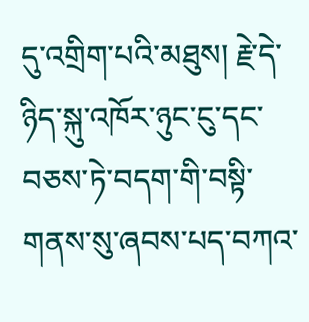དུ་འགྲིག་པའི་མཐུས། རྗེ་དེ་ཉིད་སྐུ་འཁོར་ཉུང་ངུ་དང་བཅས་ཏེ་བདག་གི་བསྟི་གནས་སུ་ཞབས་པད་བཀའ་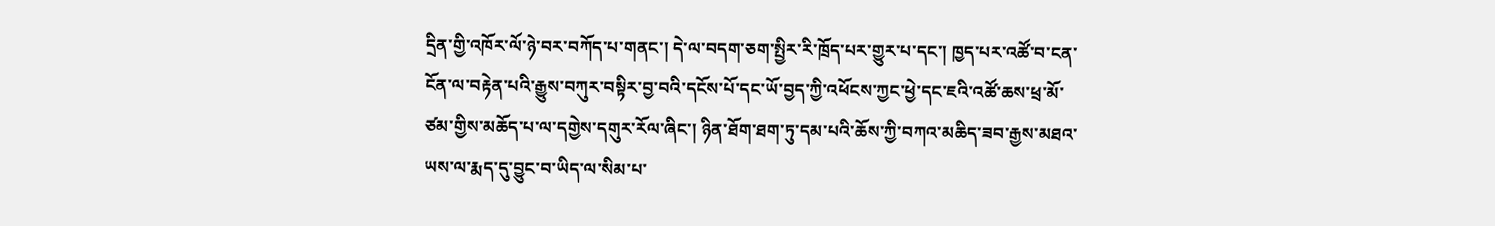དྲིན་གྱི་འཁོར་ལོ་ཉེ་བར་བཀོད་པ་གནང་། དེ་ལ་བདག་ཅག་སྤྱིར་རི་ཁྲོད་པར་གྱུར་པ་དང་། ཁྱད་པར་འཚོ་བ་ངན་ངོན་ལ་བརྟེན་པའི་རྒྱུས་བཀུར་བསྟིར་བྱ་བའི་དངོས་པོ་དང་ཡོ་བྱད་ཀྱི་འཕོངས་ཀྱང་ཕྱེ་དང་ཇའི་འཚོ་ཆས་ཕྲ་མོ་ཙམ་གྱིས་མཆོད་པ་ལ་དགྱེས་དགུར་རོལ་ཞིང་། ཉིན་ཐོག་ཐག་ཏུ་དམ་པའི་ཆོས་ཀྱི་བཀའ་མཆིད་ཟབ་རྒྱས་མཐའ་ཡས་ལ་རྨད་དུ་བྱུང་བ་ཡིད་ལ་སིམ་པ་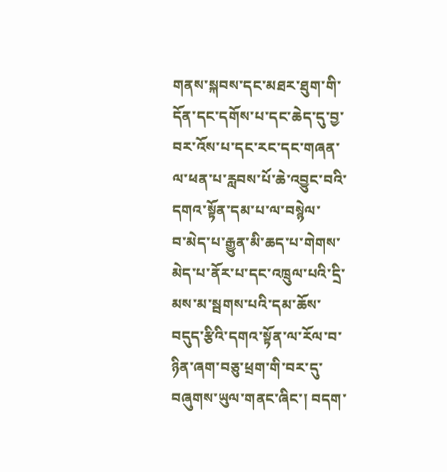གནས་སྐབས་དང་མཐར་ཐུག་གི་དོན་དང་དགོས་པ་དང་ཆེད་དུ་བྱ་བར་འོས་པ་དང་རང་དང་གཞན་ལ་ཕན་པ་རླབས་པོ་ཆེ་འབྱུང་བའི་དགའ་སྟོན་དམ་པ་ལ་བསྙེལ་
བ་མེད་པ་རྒྱུན་མི་ཆད་པ་གེགས་མེད་པ་ནོར་པ་དང་འཁྲུལ་པའི་དྲི་མས་མ་སྦགས་པའི་དམ་ཆོས་བདུད་རྩིའི་དགའ་སྟོན་ལ་རོལ་བ་ཉིན་ཞག་བཅུ་ཕྲག་གི་བར་དུ་བཞུགས་ཡུལ་གནང་ཞིང་། བདག་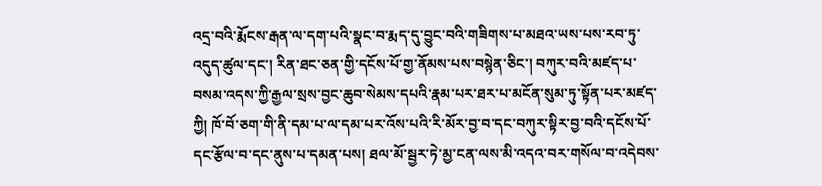འདྲ་བའི་རྨོངས་རྒན་ལ་དག་པའི་སྣང་བ་རྨད་དུ་བྱུང་བའི་གཟིགས་པ་མཐའ་ཡས་པས་རབ་ཏུ་འདུད་ཚུལ་དང་། རིན་ཐང་ཅན་གྱི་དངོས་པོ་གྱ་ནོམས་པས་བསྙེན་ཅིང་། བཀུར་བའི་མཛད་པ་བསམ་འདས་ཀྱི་རྒྱལ་སྲས་བྱང་ཆུབ་སེམས་དཔའི་རྣམ་པར་ཐར་པ་མངོན་སུམ་ཏུ་སྟོན་པར་མཛད་ཀྱི། ཁོ་བོ་ཅག་གི་ནི་དམ་པ་ལ་དམ་པར་འོས་པའི་རི་མོར་བྱ་བ་དང་བཀུར་སྟིར་བྱ་བའི་དངོས་པོ་དང་རྩོལ་བ་དང་ནུས་པ་དམན་པས། ཐལ་མོ་སྦྱར་ཏེ་མྱ་ངན་ལས་མི་འདའ་བར་གསོལ་བ་འདེབས་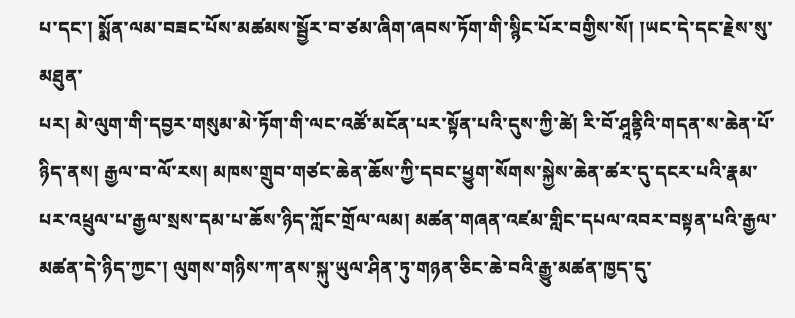པ་དང་། སྨོན་ལམ་བཟང་པོས་མཚམས་སྦྱོར་བ་ཙམ་ཞིག་ཞབས་ཏོག་གི་སྙིང་པོར་བགྱིས་སོ། །ཡང་དེ་དང་རྗེས་སུ་མཐུན་
པར། མེ་ལུག་གི་དབྱར་གསུམ་མེ་ཏོག་གི་ལང་འཚོ་མངོན་པར་སྟོན་པའི་དུས་ཀྱི་ཚེ། རི་བོ་ཤཱནྟིའི་གདན་ས་ཆེན་པོ་ཉིད་ནས། རྒྱལ་བ་ལོ་རས། མཁས་གྲུབ་གཙང་ཆེན་ཆོས་ཀྱི་དབང་ཕྱུག་སོགས་སྐྱེས་ཆེན་ཚར་དུ་དངར་པའི་རྣམ་པར་འཕྲུལ་པ་རྒྱལ་སྲས་དམ་པ་ཆོས་ཉིད་ཀློང་གྲོལ་ལམ། མཚན་གཞན་འཛམ་གླིང་དཔལ་འབར་བསྟན་པའི་རྒྱལ་མཚན་དེ་ཉིད་ཀྱང་། ལུགས་གཉིས་ཀ་ནས་སྐུ་ཡུལ་ཤིན་ཏུ་གཉན་ཅིང་ཆེ་བའི་རྒྱུ་མཚན་ཁྱད་དུ་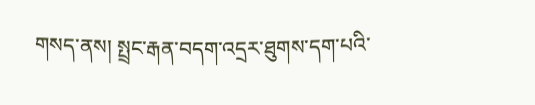གསད་ནས། སྤྲང་རྒན་བདག་འདྲར་ཐུགས་དག་པའི་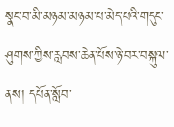སྣང་བ་མི་མཉམ་མཉམ་པ་མེད་པའི་གདུང་ཤུགས་ཀྱིས་རླབས་ཆེན་པོས་ཉེ་བར་བསྐུལ་ནས། དཔོན་སློབ་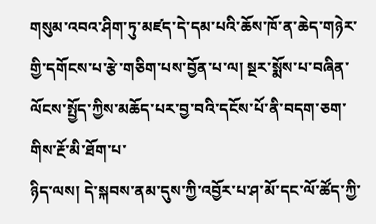གསུམ་འབའ་ཤིག་ཏུ་མཛད་དེ་དམ་པའི་ཆོས་ཁོ་ན་ཆེད་གཉེར་གྱི་དགོངས་པ་རྩེ་གཅིག་པས་བྱོན་པ་ལ། སྔར་སྨོས་པ་བཞིན་ལོངས་སྤྱོད་ཀྱིས་མཆོད་པར་བྱ་བའི་དངོས་པོ་ནི་བདག་ཅག་གིས་རྔོ་མི་ཐོག་པ་
ཉིད་ལས། དེ་སྐབས་ནམ་དུས་ཀྱི་འབྱོར་པ་ཤ་མོ་དང་ལོ་ཚོད་ཀྱི་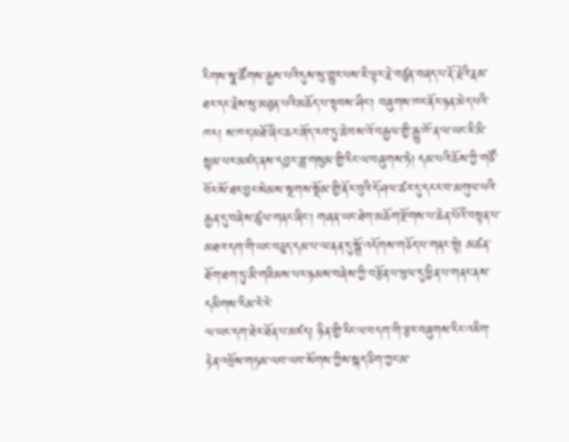རིགས་སྣ་ཚོགས་རྒྱས་པའི་དུས་སུ་གྱུར་པས་ཇི་ལྟར་རྗེ་བཙུན་བཞད་པ་རྡོ་རྗེའི་རྣམ་ཐར་དང་རྗེས་སུ་མཐུན་པའི་མཆོད་པ་སྟབས་ཤིང་། བཞུགས་ཁང་ནོར་ཉན་མེད་པའི་ཁར། ས་ཁད་མཐོ་ཞིང་ཆར་ཞོད་རབ་ཏུ་ཆེ་བས་འོ་བརྒྱལ་གྱི་རྒྱུ་ཁོ་ན་ལ་ཡང་ཇི་མི་སྙམ་པར་མཛད་ནས་དབྱར་ཟླ་གསུམ་གྱི་རིང་ལ་བཞུགས་ཏེ། དམ་པའི་ཆོས་ཀྱི་གཙོ་བོར་སོ་ཐར་བྱང་སེམས་སྔགས་སྡོམ་གྱི་ནོར་བུའི་དོ་ཤལ་ཚར་དུ་དངར་བ་མགུལ་པའི་རྒྱན་དུ་བཞེས་ཚུལ་གནང་ཞིང་། གཞན་ཡང་ཐེག་མཆོག་རྫོགས་པ་ཆེན་པོའི་བསྟན་པ་མཐའ་དག་གི་ཡང་བཅུད་དམ་པ་ལ་ནན་དུ་སྒྲོ་འདོགས་གཅོད་པ་གནང་སྟེ། མཚན་ཐོག་ཐག་ཏུ་མི་གཟིམས་པར་ཉམས་བཞེས་ཀྱི་བརྩོན་པ་ཕུལ་དུ་ཕྱིན་པ་གནང་ནས་དམིགས་རིམ་རེ་རེ་
ལ་ཡང་དག་ཐེར་ཐོན་པ་མཛད། ཉིན་གྱི་རིང་ལ་བདག་གི་རྩར་བཞུགས་རིང་འཇིག་རྟེན་འཕྲོས་གཏམ་ལབ་ལབ་སོགས་ཀྱིས་སྐད་ཅིག་ཀྱང་མ་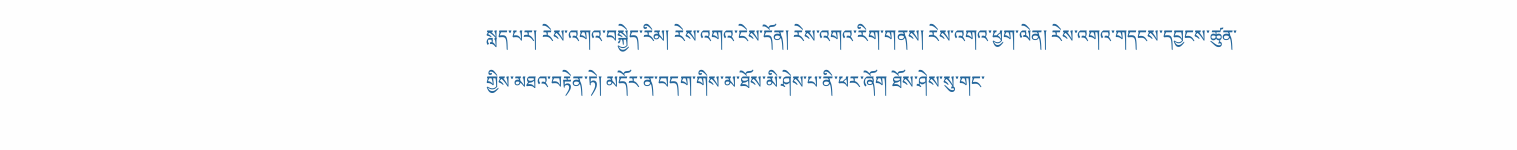སླད་པར། རེས་འགའ་བསྐྱེད་རིམ། རེས་འགའ་ངེས་དོན། རེས་འགའ་རིག་གནས། རེས་འགའ་ཕྱག་ལེན། རེས་འགའ་གདངས་དབྱངས་ཚུན་གྱིས་མཐའ་བརྟེན་ཏེ། མདོར་ན་བདག་གིས་མ་ཐོས་མི་ཤེས་པ་ནི་ཕར་ཞོག ཐོས་ཤེས་སུ་གང་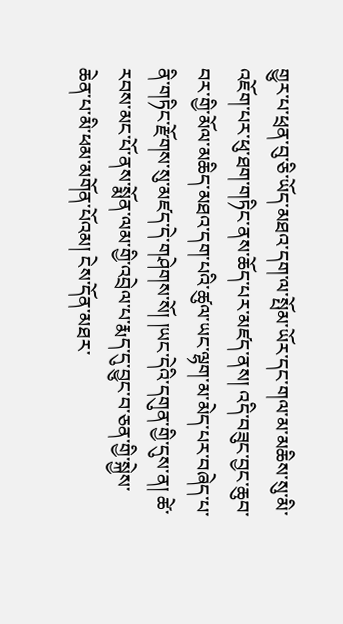གྱུར་པ་ཕྲན་བུ་ཅི་ཡོད་མཐའ་དག་ལ་སྤོམ་ཡོར་དང་གལ་མ་མཆིས་སུ་མི་འཇོག་པར་ཕུ་ཐག་གཏིང་ནས་ཆོད་པར་མཛད་ནས། འདི་བཟུང་བྱང་ཆུབ་བར་གྱི་མོལ་མཆིད་མཐའ་དག་པའི་ཚུལ་ཡང་ལྷག་མ་མེད་པར་བཞེད་པ་ནི་གཏིང་རྫོགས་སུ་མཛད་དེ་གཤེགས་སོ། །ཡང་དེའི་དགུན་གྱི་དུས་ན། ཚེ་རབས་མང་པོ་ནས་སྨོན་ལམ་གྱི་འབྲེལ་པ་རྨད་དུ་བྱུང་བ་ཅན་གྱི་སྐྱེས་ཆེན་པ་མི་ཕམ་མགོན་པོའམ། ངེས་དོན་མཐར་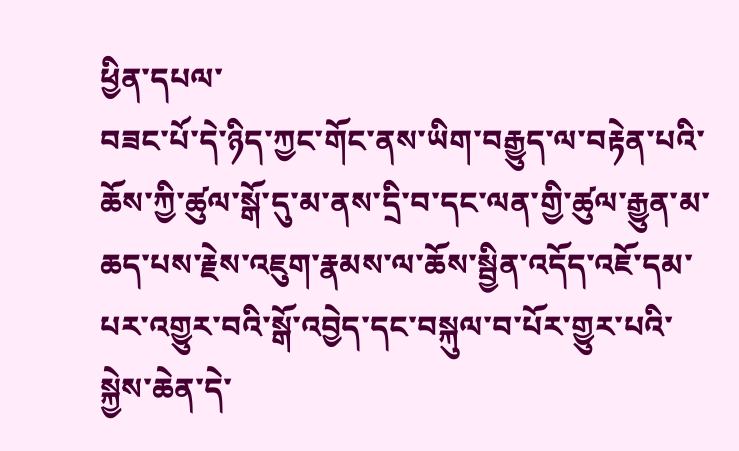ཕྱིན་དཔལ་
བཟང་པོ་དེ་ཉིད་ཀྱང་གོང་ནས་ཡིག་བརྒྱུད་ལ་བརྟེན་པའི་ཆོས་ཀྱི་ཚུལ་སྒོ་དུ་མ་ནས་དྲི་བ་དང་ལན་གྱི་ཚུལ་རྒྱུན་མ་ཆད་པས་རྗེས་འཇུག་རྣམས་ལ་ཆོས་སྦྱིན་འདོད་འཇོ་དམ་པར་འགྱུར་བའི་སྒོ་འབྱེད་དང་བསྐུལ་བ་པོར་གྱུར་པའི་སྐྱེས་ཆེན་དེ་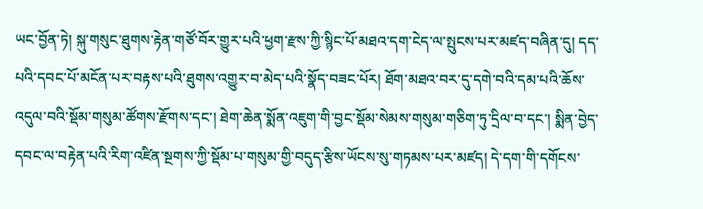ཡང་བྱོན་ཏེ། སྐུ་གསུང་ཐུགས་རྟེན་གཙོ་བོར་གྱུར་པའི་ཕྱག་རྫས་ཀྱི་སྙིང་པོ་མཐའ་དག་ངེད་ལ་སྤུངས་པར་མཛད་བཞིན་དུ། དད་པའི་དབང་པོ་མངོན་པར་བརྟས་པའི་ཐུགས་འགྱུར་བ་མེད་པའི་སྣོད་བཟང་པོར། ཐོག་མཐའ་བར་དུ་དགེ་བའི་དམ་པའི་ཆོས་འདུལ་བའི་སྡོམ་གསུམ་ཚོགས་རྫོགས་དང་། ཐེག་ཆེན་སྨོན་འཇུག་གི་བྱང་སྡོམ་སེམས་གསུམ་གཅིག་ཏུ་དྲིལ་བ་དང་། སྨིན་བྱེད་དབང་ལ་བརྟེན་པའི་རིག་འཛིན་སྔགས་ཀྱི་སྡོམ་པ་གསུམ་གྱི་བདུད་རྩིས་ཡོངས་སུ་གཏམས་པར་མཛད། དེ་དག་གི་དགོངས་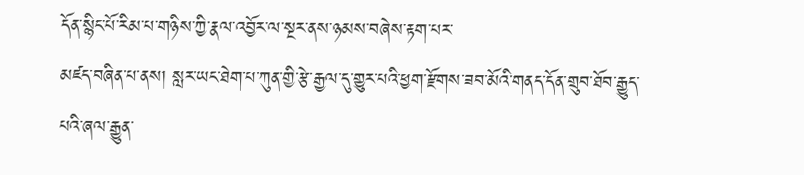དོན་སྙིང་པོ་རིམ་པ་གཉིས་ཀྱི་རྣལ་འབྱོར་ལ་སྔར་ནས་ཉམས་བཞེས་རྟག་པར་
མཛད་བཞིན་པ་ནས། སླར་ཡང་ཐེག་པ་ཀུན་གྱི་རྩེ་རྒྱལ་དུ་གྱུར་པའི་ཕྱག་རྫོགས་ཟབ་མོའི་གནད་དོན་གྲུབ་ཐོབ་རྒྱུད་པའི་ཞལ་རྒྱུན་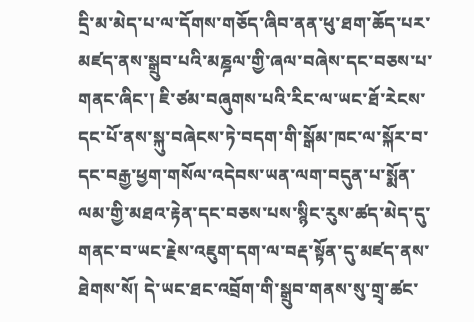དྲི་མ་མེད་པ་ལ་དོགས་གཅོད་ཞིབ་ནན་ཕུ་ཐག་ཆོད་པར་མཛད་ནས་སྒྲུབ་པའི་མཎྜལ་གྱི་ཞལ་བཞེས་དང་བཅས་པ་གནང་ཞིང་། ཇི་ཙམ་བཞུགས་པའི་རིང་ལ་ཡང་ཐོ་རེངས་དང་པོ་ནས་སྐུ་བཞེངས་ཏེ་བདག་གི་སྒོམ་ཁང་ལ་སྐོར་བ་དང་བརྒྱ་ཕྱག་གསོལ་འདེབས་ཡན་ལག་བདུན་པ་སྨོན་ལམ་གྱི་མཐའ་རྟེན་དང་བཅས་པས་སྙིང་རུས་ཚད་མེད་དུ་གནང་བ་ཡང་རྗེས་འཇུག་དག་ལ་བརྡ་སྟོན་དུ་མཛད་ནས་ཐེགས་སོ། དེ་ཡང་ཐང་འབྲོག་གི་སྒྲུབ་གནས་སུ་གྲྭ་ཚང་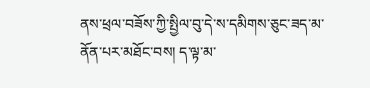ནས་ཕྲལ་བཟོས་ཀྱི་སྤྱིལ་བུ་དེ་ས་དམིགས་ཅུང་ཟད་མ་ནོན་པར་མཐོང་བས། ད་ལྟ་མ་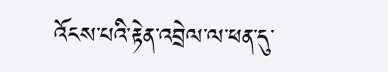འོངས་པའི་རྟེན་འབྲེལ་ལ་ཕན་དུ་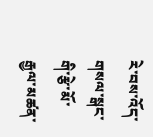རེ་བས་འོད་གསལ་སྒང་གི་རྩེ་མོ་རྒྱལ་མཚན་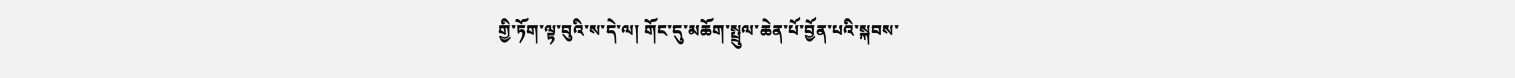གྱི་ཏོག་ལྟ་བུའི་ས་དེ་ལ། གོང་དུ་མཆོག་སྤྲུལ་ཆེན་པོ་བྱོན་པའི་སྐབས་